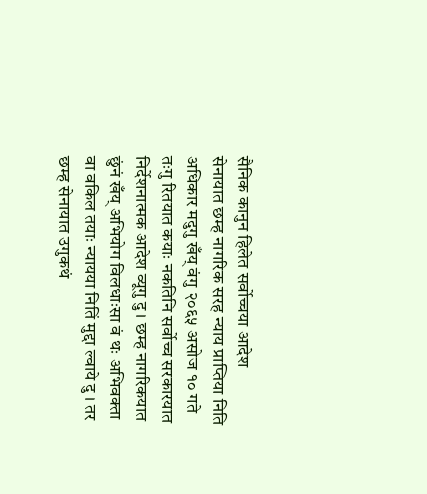सैनिक कानुन हिलेत सर्वोच्चया आदेश
सेनायात छम्ह नागरिक सरह न्याय प्राप्तिया निति अधिकार मदुगु खँय् वंगु २०६५ असोज १० गते तःगु रितयात कयाः नकतिनि सर्वोच्च सरकारयात निर्देशनात्मक आदेश व्यूगु दु । छम्ह नागरिकयात छुंनं खँय् अभियोग विलधाःसा वं थः अभिवक्ता वा वकिल तयाः न्यायया नितिं मुद्दा ल्वाये दु । तर छम्ह सेनायात उगुकथं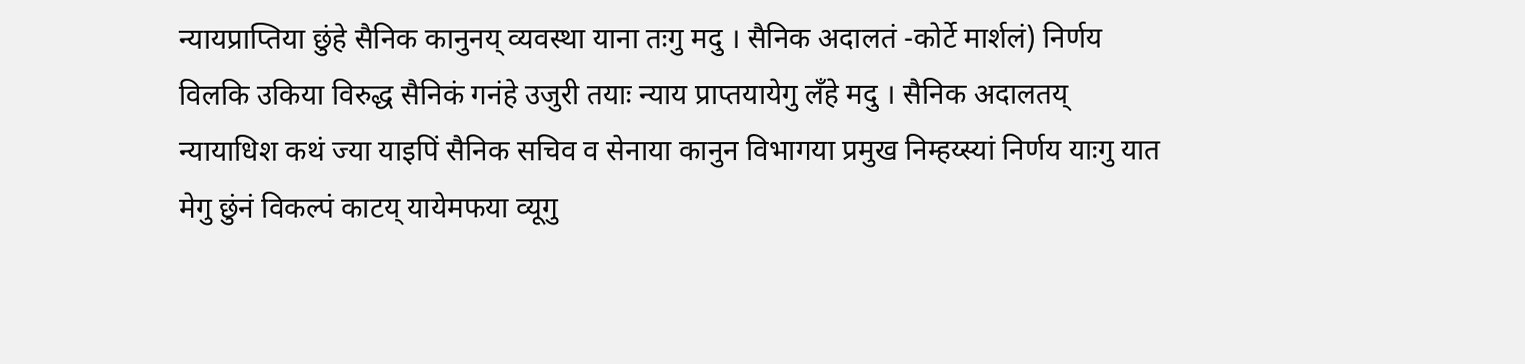न्यायप्राप्तिया छुंहे सैनिक कानुनय् व्यवस्था याना तःगु मदु । सैनिक अदालतं -कोर्टे मार्शलं) निर्णय विलकि उकिया विरुद्ध सैनिकं गनंहे उजुरी तयाः न्याय प्राप्तयायेगु लँहे मदु । सैनिक अदालतय् न्यायाधिश कथं ज्या याइपिं सैनिक सचिव व सेनाया कानुन विभागया प्रमुख निम्हय्स्यां निर्णय याःगु यात मेगु छुंनं विकल्पं काटय् यायेमफया व्यूगु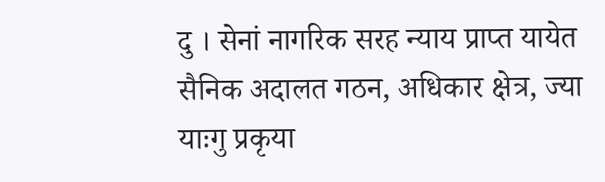दु । सेनां नागरिक सरह न्याय प्राप्त यायेत सैनिक अदालत गठन, अधिकार क्षेत्र, ज्या याःगु प्रकृया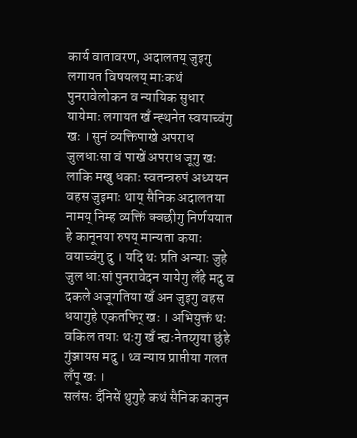कार्य वातावरण, अदालतय् जुइगु लगायत विषयलय् माःकथं पुनरावेलोकन व न्यायिक सुधार यायेमाः लगायत खँ न्ह्थनेत स्वयाच्वंगु खः । सुनं व्यक्तिपाखे अपराध जुलधाःसा वं पाखें अपराध जूगु खः लाकि मखु धकाः स्वतन्त्ररुपं अध्ययन वहस जुइमाः थाय् सैनिक अदालतया नामय् निम्ह व्यक्तिं क्वछीगु निर्णययात हे कानूनया रुपय् मान्यता कयाः वयाच्वंगु दु । यदि थः प्रति अन्याः जुहे जुल धाःसां पुनरावेदन यायेगु लँहे मदु व दकले अजूगतिया खँ अन जुइगु वहस धयागुहे एकतफिर् खः । अभियुक्तं थः वकिल तयाः थःगु खँ न्ह्यःनेतय्गुया छुंहे गुंञ्जायस मदु । थ्व न्याय प्राप्तीया गलत लँपू खः ।
सलंसः दँनिसें थुगुहे कथं सैनिक कानुन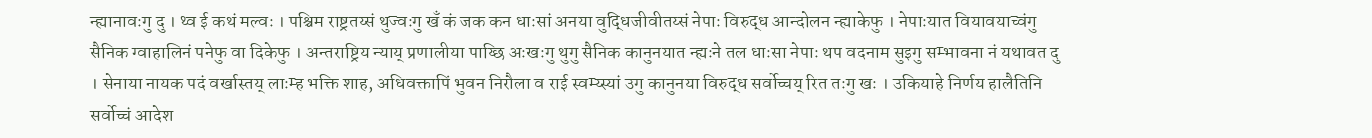न्ह्यानावःगु दु । थ्व ई कथं मल्वः । पश्चिम राष्ट्रतय्सं थुज्वःगु खँ कं जक कन धाःसां अनया वुद्धिजीवीतय्सं नेपाः विरुद्ध आन्दोलन न्ह्याकेफु । नेपाःयात वियावयाच्वंगु सैनिक ग्वाहालिनं पनेफु वा दिकेफु । अन्तराष्ट्रिय न्याय् प्रणालीया पाय्छि अःखःगु थुगु सैनिक कानुनयात न्ह्यःने तल धाःसा नेपाः थप वदनाम सुइगु सम्भावना नं यथावत दु । सेनाया नायक पदं वर्खास्तय् लाःम्ह भक्ति शाह, अधिवक्तापिं भुवन निरौला व राई स्वम्य्स्यां उगु कानुनया विरुद्ध सर्वोच्चय् रित तःगु खः । उकियाहे निर्णय हालैतिनि सर्वोच्चं आदेश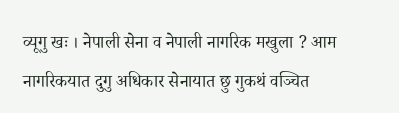व्यूगु खः । नेपाली सेना व नेपाली नागरिक मखुला ? आम नागरिकयात दुगु अधिकार सेनायात छु गुकथं वञ्चित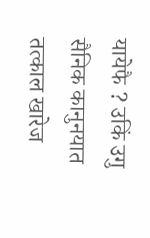यायेफै ? उकिं उगु सैनिक कानुनयात तत्काल खारेज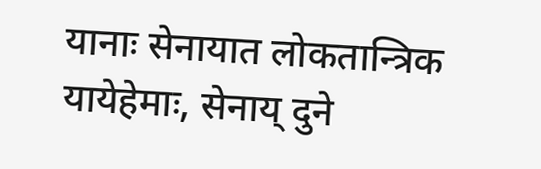यानाः सेनायात लोकतान्त्रिक यायेहेमाः, सेनाय् दुने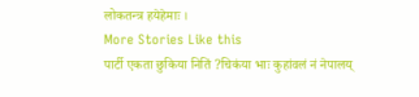लोकतन्त्र हयेहेमाः ।
More Stories Like this
पार्टी एकता छुकिया नितिं ?चिकंया भाः कुहांवलं नं नेपालय्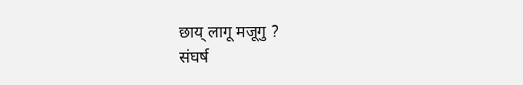छाय् लागू मजूगु ?
संघर्ष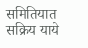समितियात सक्रिय याये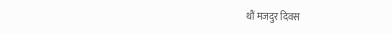थौं मजदुर दिवस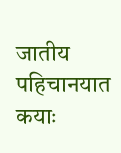जातीय पहिचानयात कयाः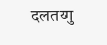दलतय्गु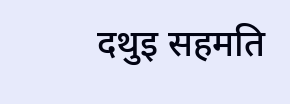दथुइ सहमति